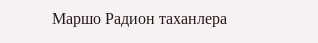Маршо Радион таханлера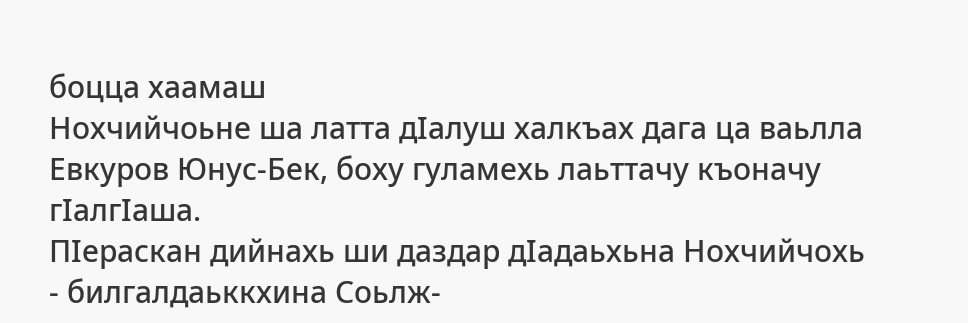боцца хаамаш
Нохчийчоьне ша латта дIалуш халкъах дага ца ваьлла Евкуров Юнус-Бек, боху гуламехь лаьттачу къоначу гIалгIаша.
ПIераскан дийнахь ши даздар дIадаьхьна Нохчийчохь - билгалдаьккхина Соьлж-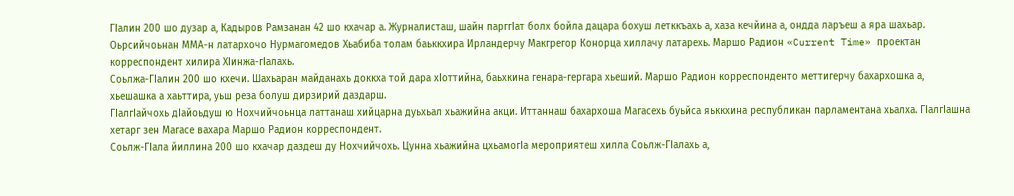ГIалин 200 шо дузар а, Кадыров Рамзанан 42 шо кхачар а. Журналисташ, шайн парггIат болх бойла дацара бохуш летккъахь а, хаза кечйина а, ондда ларъеш а яра шахьар.
Оьрсийчоьнан ММА-н латархочо Нурмагомедов Хьабиба толам баьккхира Ирландерчу Макгрегор Конорца хиллачу латарехь. Маршо Радион «Current Time» проектан корреспондент хилира ХIинжа-гIалахь.
Соьлжа-ГIалин 200 шо кхечи. Шахьаран майданахь доккха той дара хIоттийна, баьхкина генара-гергара хьеший. Маршо Радион корреспонденто меттигерчу бахархошка а, хьешашка а хаьттира, уьш реза болуш дирзирий даздарш.
ГIалгIайчохь дIайоьдуш ю Нохчийчоьнца латтанаш хийцарна дуьхьал хьажийна акци. Иттаннаш бахархоша Магасехь буьйса яьккхина республикан парламентана хьалха. ГIалгIашна хетарг зен Магасе вахара Маршо Радион корреспондент.
Соьлж-ГIала йиллина 200 шо кхачар даздеш ду Нохчийчохь. Цунна хьажийна цхьамогIа мероприятеш хилла Соьлж-ГIалахь а,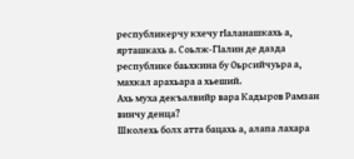республикерчу кхечу гIаланашкахь а, ярташкахь а. Соьлж-ГIалин де дазда республике баьхкина бу Оьрсийчуьра а, махкал арахьара а хьеший.
Ахь муха декъалвийр вара Кадыров Рамзан винчу денца?
Школехь болх атта бацахь а, алапа лахара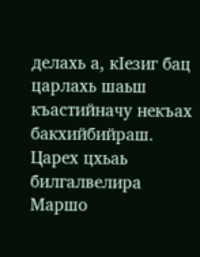делахь а, кIезиг бац царлахь шаьш къастийначу некъах бакхийбийраш. Царех цхьаь билгалвелира Маршо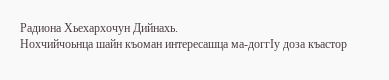Радиона Хьехархочун Дийнахь.
Нохчийчоьнца шайн къоман интересашца ма-доггIу доза къастор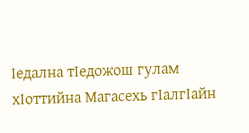Iедална тIедожош гулам хIоттийна Магасехь гIалгIайн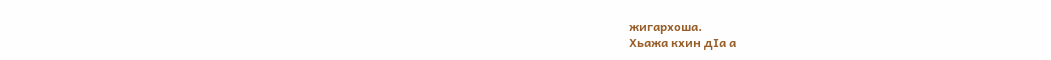жигархоша.
Хьажа кхин дIа а